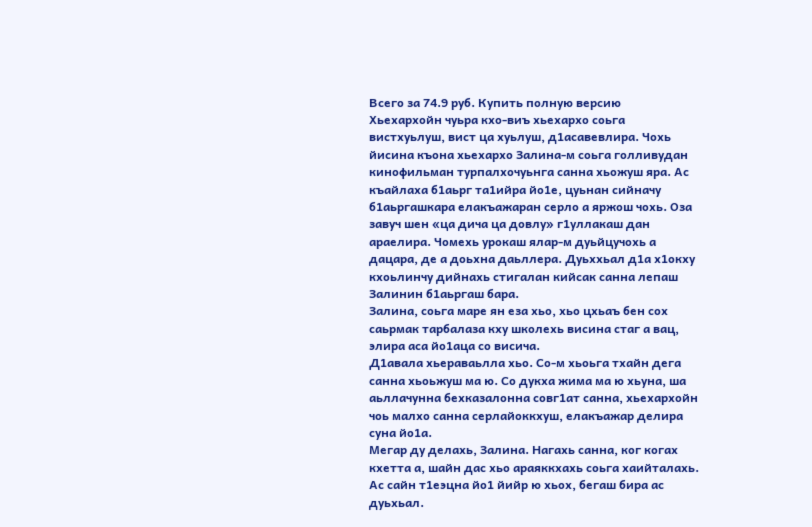Всего за 74.9 руб. Купить полную версию
Хьехархойн чуьра кхо-виъ хьехархо соьга вистхуьлуш, вист ца хуьлуш, д1асавевлира. Чохь йисина къона хьехархо Залина-м соьга голливудан кинофильман турпалхочуьнга санна хьожуш яра. Ас къайлаха б1аьрг та1ийра йо1е, цуьнан сийначу б1аьргашкара елакъажаран серло а яржош чохь. Оза завуч шен «ца дича ца довлу» г1уллакаш дан араелира. Чомехь урокаш ялар-м дуьйцучохь а дацара, де а доьхна даьллера. Дуьххьал д1а х1окху кхоьлинчу дийнахь стигалан кийсак санна лепаш Залинин б1аьргаш бара.
Залина, соьга маре ян еза хьо, хьо цхьаъ бен сох саьрмак тарбалаза кху школехь висина стаг а вац, элира аса йо1аца со висича.
Д1авала хьераваьлла хьо. Со-м хьоьга тхайн дега санна хьоьжуш ма ю. Со дукха жима ма ю хьуна, ша аьллачунна бехказалонна совг1ат санна, хьехархойн чоь малхо санна серлайоккхуш, елакъажар делира суна йо1а.
Мегар ду делахь, Залина. Нагахь санна, ког когах кхетта а, шайн дас хьо араяккхахь соьга хаийталахь. Ас сайн т1еэцна йо1 йийр ю хьох, бегаш бира ас дуьхьал.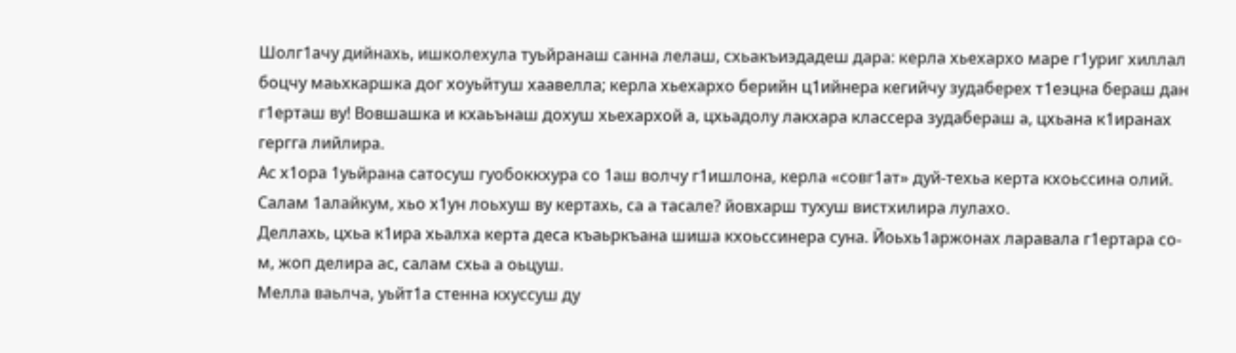Шолг1ачу дийнахь, ишколехула туьйранаш санна лелаш, схьакъиэдадеш дара: керла хьехархо маре г1уриг хиллал боцчу маьхкаршка дог хоуьйтуш хаавелла; керла хьехархо берийн ц1ийнера кегийчу зудаберех т1еэцна бераш дан г1ерташ ву! Вовшашка и кхаьънаш дохуш хьехархой а, цхьадолу лакхара классера зудабераш а, цхьана к1иранах гергга лийлира.
Ас х1ора 1уьйрана сатосуш гуобоккхура со 1аш волчу г1ишлона, керла «совг1ат» дуй-техьа керта кхоьссина олий.
Салам 1алайкум, хьо х1ун лоьхуш ву кертахь, са а тасале? йовхарш тухуш вистхилира лулахо.
Деллахь, цхьа к1ира хьалха керта деса къаьркъана шиша кхоьссинера суна. Йоьхь1аржонах ларавала г1ертара со-м, жоп делира ас, салам схьа а оьцуш.
Мелла ваьлча, уьйт1а стенна кхуссуш ду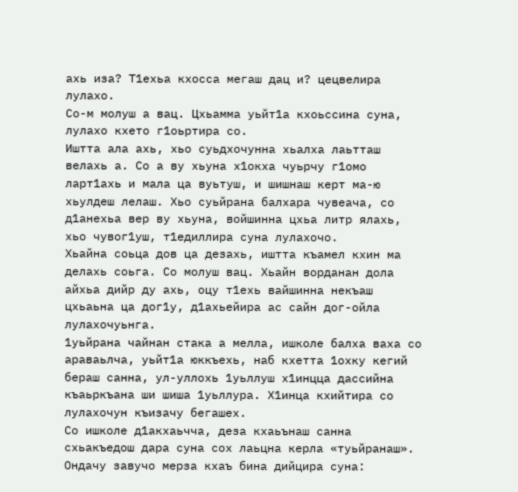ахь иза? Т1ехьа кхосса мегаш дац и? цецвелира лулахо.
Со-м молуш а вац. Цхьамма уьйт1а кхоьссина суна, лулахо кхето г1оьртира со.
Иштта ала ахь, хьо суьдхочунна хьалха лаьтташ велахь а. Со а ву хьуна х1окха чуьрчу г1омо ларт1ахь и мала ца вуьтуш, и шишнаш керт ма-ю хьулдеш лелаш. Хьо суьйрана балхара чувеача, со д1анехьа вер ву хьуна, войшинна цхьа литр ялахь, хьо чувог1уш, т1едиллира суна лулахочо.
Хьайна соьца дов ца дезахь, иштта къамел кхин ма делахь соьга. Со молуш вац. Хьайн ворданан дола айхьа дийр ду ахь, оцу т1ехь вайшинна некъаш цхьаьна ца дог1у, д1ахьейира ас сайн дог-ойла лулахочуьнга.
1уьйрана чайнан стака а мелла, ишколе балха ваха со араваьлча, уьйт1а юккъехь, наб кхетта 1охку кегий бераш санна, ул-уллохь 1уьллуш х1инцца дассийна къаьркъана ши шиша 1уьллура. Х1инца кхийтира со лулахочун къизачу бегашех.
Со ишколе д1акхаьчча, деза кхаьънаш санна схьакъедош дара суна сох лаьцна керла «туьйранаш». Ондачу завучо мерза кхаъ бина дийцира суна: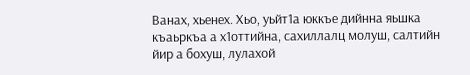Ванах, хьенех. Хьо, уьйт1а юккъе дийнна яьшка къаьркъа а х1оттийна, сахиллалц молуш, салтийн йир а бохуш, лулахой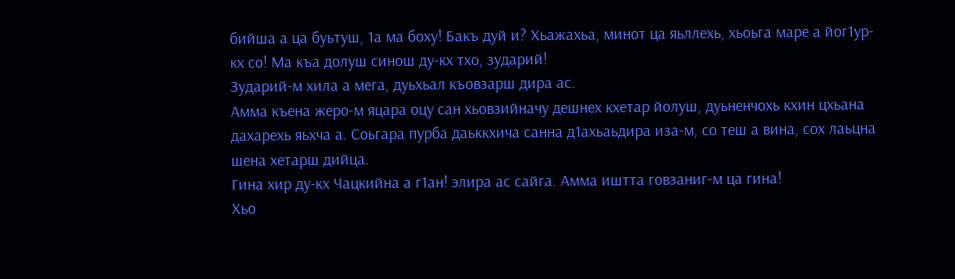бийша а ца буьтуш, 1а ма боху! Бакъ дуй и? Хьажахьа, минот ца яьллехь, хьоьга маре а йог1ур-кх со! Ма къа долуш синош ду-кх тхо, зударий!
Зударий-м хила а мега, дуьхьал къовзарш дира ас.
Амма къена жеро-м яцара оцу сан хьовзийначу дешнех кхетар йолуш, дуьненчохь кхин цхьана дахарехь яьхча а. Соьгара пурба даьккхича санна д1ахьаьдира иза-м, со теш а вина, сох лаьцна шена хетарш дийца.
Гина хир ду-кх Чацкийна а г1ан! элира ас сайга. Амма иштта говзаниг-м ца гина!
Хьо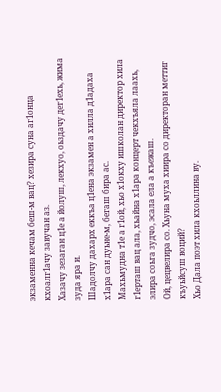экзаменна кечам беш-м вац? хезира суна аг1онца кхоалг1ачу завучан аз.
Хазачу зезаган ц1е а йолуш, лекхуо, оьздачу дег1ехь, жима зуда яра и.
Шадолчу дахарх еккъа ц1ена экзамен а хилла д1адаха х1ара сан дуьне-м, бегаш бира ас.
Махьмудна т1е а г1ой, хьо х1окху ишколан директор хила г1ерташ вац ала, хьайна х1ара концерт чекхъяла лаахь, элира соьга зудчо, эсала ела а къежаш.
Ой, цецвелира со. Хьуна муха хиира со директоран меттиг къуьйсуш воций?
Хьо Дала поэт хила кхоьллина ву.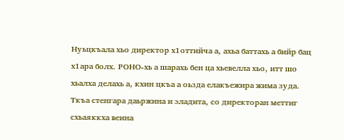Нуьцкъала хьо директор х1оттийча а, ахьа баттахь а бийр бац х1ара болх. РОНО-хь а шарахь бен ца хьевелла хьо, итт шо хьалха делахь а, кхин цкъа а оьзда елакъежира жима зуда.
Ткъа стенгара даьржина и эладита, со директоран меттиг схьаяккха веина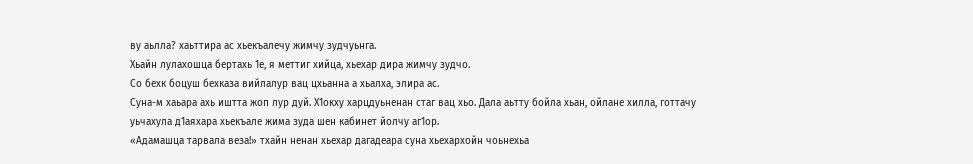ву аьлла? хаьттира ас хьекъалечу жимчу зудчуьнга.
Хьайн лулахошца бертахь 1е, я меттиг хийца, хьехар дира жимчу зудчо.
Со бехк боцуш бехказа вийлалур вац цхьанна а хьалха, элира ас.
Суна-м хаьара ахь иштта жоп лур дуй. Х1окху харцдуьненан стаг вац хьо. Дала аьтту бойла хьан, ойлане хилла, готтачу уьчахула д1аяхара хьекъале жима зуда шен кабинет йолчу аг1ор.
«Адамашца тарвала веза!» тхайн ненан хьехар дагадеара суна хьехархойн чоьнехьа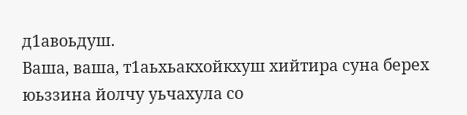д1авоьдуш.
Ваша, ваша, т1аьхьакхойкхуш хийтира суна берех юьззина йолчу уьчахула со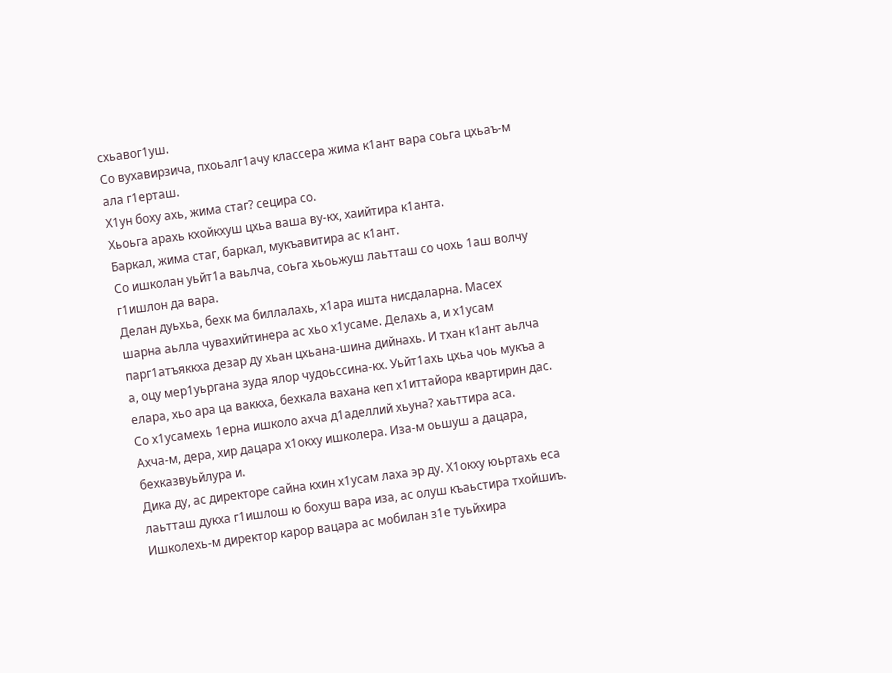схьавог1уш.
Со вухавирзича, пхоьалг1ачу классера жима к1ант вара соьга цхьаъ-м ала г1ерташ.
Х1ун боху ахь, жима стаг? сецира со.
Хьоьга арахь кхойкхуш цхьа ваша ву-кх, хаийтира к1анта.
Баркал, жима стаг, баркал, мукъавитира ас к1ант.
Со ишколан уьйт1а ваьлча, соьга хьоьжуш лаьтташ со чохь 1аш волчу г1ишлон да вара.
Делан дуьхьа, бехк ма биллалахь, х1ара ишта нисдаларна. Масех шарна аьлла чувахийтинера ас хьо х1усаме. Делахь а, и х1усам парг1атъяккха дезар ду хьан цхьана-шина дийнахь. И тхан к1ант аьлча а, оцу мер1уьргана зуда ялор чудоьссина-кх. Уьйт1ахь цхьа чоь мукъа а елара, хьо ара ца ваккха, бехкала вахана кеп х1иттайора квартирин дас.
Со х1усамехь 1ерна ишколо ахча д1аделлий хьуна? хаьттира аса.
Ахча-м, дера, хир дацара х1окху ишколера. Иза-м оьшуш а дацара, бехказвуьйлура и.
Дика ду, ас директоре сайна кхин х1усам лаха эр ду. Х1окху юьртахь еса лаьтташ дукха г1ишлош ю бохуш вара иза, ас олуш къаьстира тхойшиъ.
Ишколехь-м директор карор вацара ас мобилан з1е туьйхира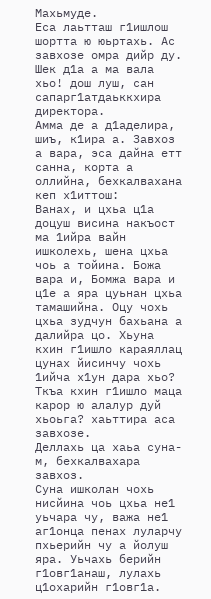Махьмуде.
Еса лаьтташ г1ишлош шортта ю юьртахь. Ас завхозе омра дийр ду. Шек д1а а ма вала хьо! дош луш, сан сапарг1атдаьккхира директора.
Амма де а д1аделира, шиъ, к1ира а. Завхоз а вара, эса дайна етт санна, корта а оллийна, бехкалвахана кеп х1иттош:
Ванах, и цхьа ц1а доцуш висина накъост ма 1ийра вайн ишколехь, шена цхьа чоь а тойина. Божа вара и, Бомжа вара и ц1е а яра цуьнан цхьа тамашийна. Оцу чохь цхьа зудчун бахьана а далийра цо. Хьуна кхин г1ишло караяллац цунах йисинчу чохь 1ийча х1ун дара хьо?
Ткъа кхин г1ишло маца карор ю алалур дуй хьоьга? хаьттира аса завхозе.
Деллахь ца хаьа суна-м, бехкалвахара завхоз.
Суна ишколан чохь нисйина чоь цхьа не1 уьчара чу, важа не1 аг1онца пенах луларчу пхьерийн чу а йолуш яра. Уьчахь берийн г1овг1анаш, лулахь ц1охарийн г1овг1а.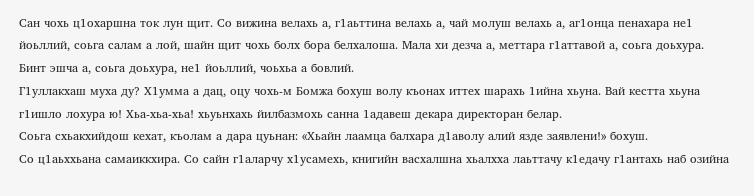Сан чохь ц1охаршна ток лун щит. Со вижина велахь а, г1аьттина велахь а, чай молуш велахь а, аг1онца пенахара не1 йоьллий, соьга салам а лой, шайн щит чохь болх бора белхалоша. Мала хи дезча а, меттара г1аттавой а, соьга доьхура. Бинт эшча а, соьга доьхура, не1 йоьллий, чоьхьа а бовлий.
Г1уллакхаш муха ду? Х1умма а дац, оцу чохь-м Бомжа бохуш волу къонах иттех шарахь 1ийна хьуна. Вай кестта хьуна г1ишло лохура ю! Хьа-хьа-хьа! хьуьнхахь йилбазмохь санна 1адавеш декара директоран белар.
Соьга схьакхийдош кехат, къолам а дара цуьнан: «Хьайн лаамца балхара д1аволу алий язде заявлени!» бохуш.
Со ц1аьххьана самаиккхира. Со сайн г1аларчу х1усамехь, книгийн васхалшна хьалхха лаьттачу к1едачу г1антахь наб озийна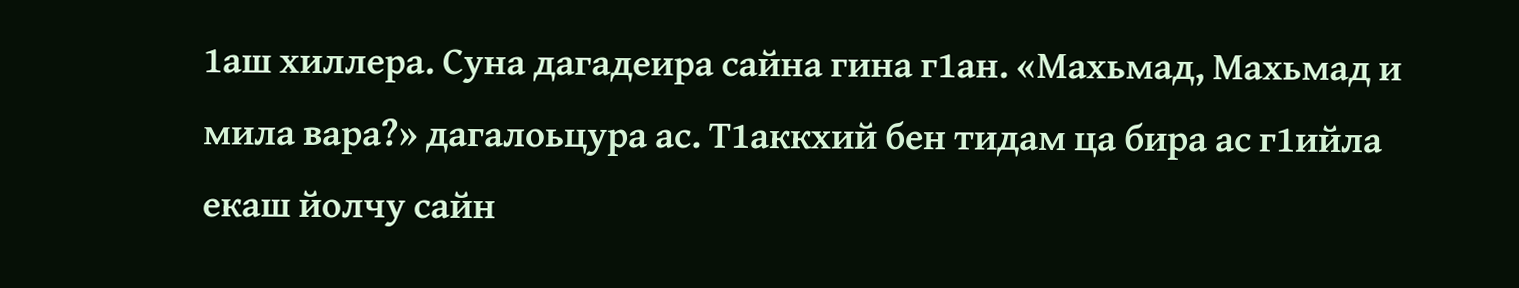1аш хиллера. Суна дагадеира сайна гина г1ан. «Махьмад, Махьмад и мила вара?» дагалоьцура ас. Т1аккхий бен тидам ца бира ас г1ийла екаш йолчу сайн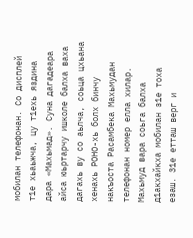мобилан телефонан. Со дисплей т1е хьаьжча, цу т1ехь яздина дара «Махьмад». Суна дагадеара айса юьртарчу ишколе балха ваха дагахь ву со аьлча, соьца цхьана хенахь РОНО-хь болх бинчу накъоста Расамбека Махьмудан телефонан номер елла хилар. Махьмуд вара соьга балха д1акхайкха мобилан з1е тоха езаш. З1е етташ верг и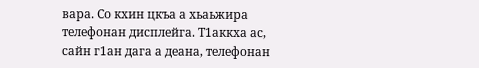вара. Со кхин цкъа а хьаьжира телефонан дисплейга. Т1аккха ас, сайн г1ан дага а деана, телефонан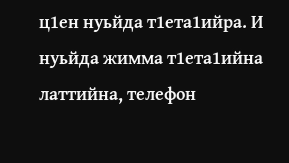ц1ен нуьйда т1ета1ийра. И нуьйда жимма т1ета1ийна латтийна, телефон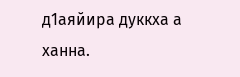д1аяйира дуккха а ханна.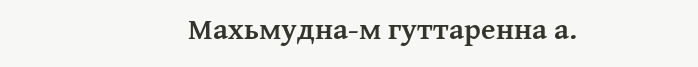Махьмудна-м гуттаренна а.